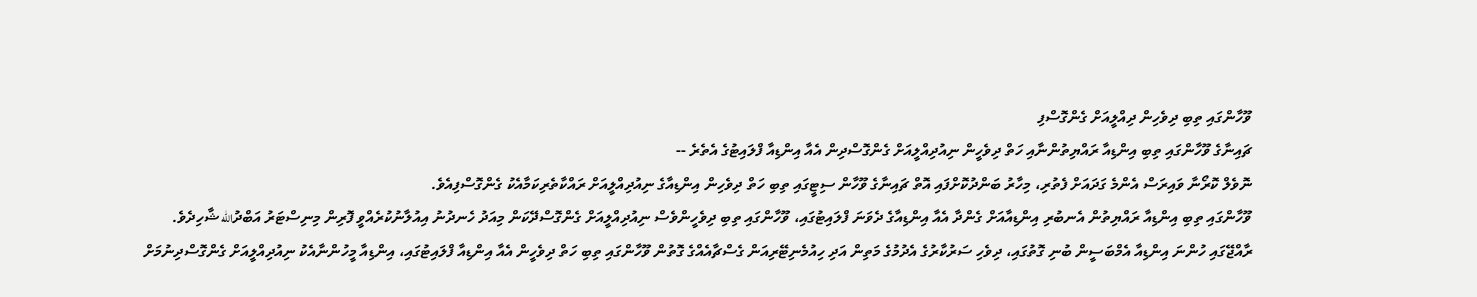ވޫހާންގައި ތިބި ދިވެހިން ދިއްލީއަށް ގެންގޮސްފި
ޗައިނާގެ ވޫހާންގައި ތިބި އިންޑިއާ ރައްޔިތުންނާއި ހަތް ދިވެހީން ނިއުދިއްލީއަށް ގެންގޮސްދިން އެއާ އިންޑިއާ ފްލައިޓުގެ އެތެރެ --
ނޮވެލް ކޮރޯނާ ވައިރަސް އެންމެ ގަދައަށް ފެތުރި، މިހާރު ބަންދުކޮށްފައި އޮތް ޗައިނާގެ ވޫހާން ސިޓީގައި ތިބި ހަތް ދިވެހިން އިންޑިއާގެ ނިއުދިއްލީއަށް ރައްކާތެރިކަމާއެކު ގެންގޮސްފިއެވެ.
ވޫހާންގައި ތިބި އިންޑިއާ ރައްޔިތުން އެނބުރި އިންޑިއާއަށް ގެންދާ އެއާ އިންޑިއާގެ ދެވަނަ ފްލައިޓުގައި، ވޫހާންގައި ތިބި ދިވެހީންވެސް ނިއުދިއްލީއަށް ގެންގޮސްދޭކަން މިއަދު ހެނދުނު އިއުލާނުކުރެއްވީ ފޮރިން މިނިސްޓަރު އަބްދުالله ޝާހިދެވެ.
ރާއްޖޭގައި ހުންނަ އިންޑިއާ އެމްބަސީން ބުނި ގޮތުގައި، ދިވެހި ސަރުކާރުގެ އެދުމުގެ މަތިން އަދި ހިއުމެނިޓޭރިއަން ގެސްޗާއެއްގެ ގޮތުން ވޫހާންގައި ތިބި ހަތް ދިވެހީން އެއާ އިންޑިއާ ފްލައިޓުގައި، އިންޑިއާ މީހުންނާއެކު ނިއުދިއްލީއަށް ގެންގޮސްދިނުމަށް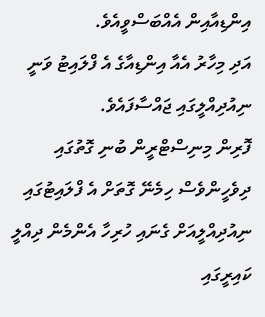އިންޑިއާއިން އެއްބަސްވީއެވެ.
އަދި މިހާރު އެއާ އިންޑިއާގެ އެ ފްލައިޓު ވަނީ ނިއުދިއްލީގައި ޖައްސާފައެވެ.
ފޮރިން މިނިސްޓްރީން ބުނި ގޮތުގައި ދިވެހީންވެސް ހިމެނޭ ގޮތަށް އެ ފްލައިޓުގައި ނިއުދިއްލީއަށް ގެނައި ހުރިހާ އެންމެން ދިއްލީ ކައިރީގައި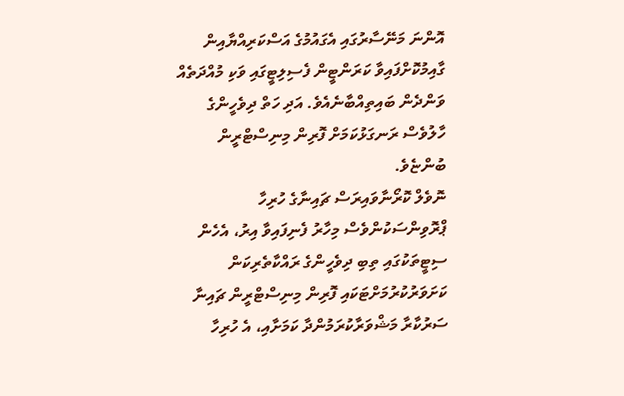އޮންނަ މަނޭސާރުގައި އެގައުމުގެ އަސްކަރިއްޔާއިން ގާއިމުކޮށްފައިވާ ކަރަންޓީން ފެސިލިޓީގައި ވަކި މުއްދަތެއް ވަންދެން ބައިތިއްބާނެއެވެ. އަދި ހަތް ދިވެހީންގެ ހާލުވެސް ރަނގަޅުކަމަށް ފޮރިން މިނިސްޓްރީން ބުންޏެވެ.
ނޮވެލް ކޮރޯނާވައިރަސް ޗައިނާގެ ހުރިހާ ޕްރޮވިންސަކުންވެސް މިހާރު ފެނިފައިވާ އިރު، އެހެން ސިޓީތަކުގައި ތިބި ދިވެހީންގެ ރައްކާތެރިކަން ކަށަވަރުކުރުމަށްޓަކައި ފޮރިން މިނިސްޓްރީން ޗައިނާ ސަރުކާރާ މަޝްވަރާކުރަމުންދާ ކަމަށާއި، އެ ހުރިހާ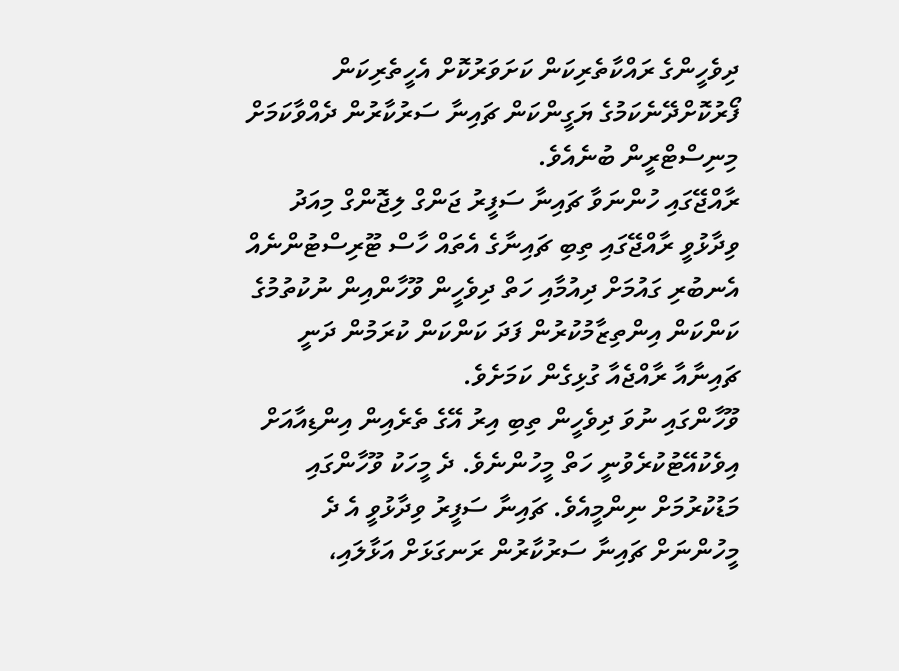ދިވެހީންގެ ރައްކާތެރިކަން ކަށަވަރުކޮށް އެހީތެރިކަން ފޯރުކޮށްދޭނެކަމުގެ ޔަގީންކަން ޗައިނާ ސަރުކާރުން ދެއްވާކަމަށް މިނިސްޓްރީން ބުނެއެވެ.
ރާއްޖޭގައި ހުންނަވާ ޗައިނާ ސަފީރު ޖަންގް ލިޖޮންގް މިއަދު ވިދާޅުވީ ރާއްޖޭގައި ތިބި ޗައިނާގެ އެތައް ހާސް ޓޫރިސްޓުންނެއް އެނބުރި ގައުމަށް ދިއުމާއި ހަތް ދިވެހީން ވޫހާންއިން ނުކުތުމުގެ ކަންކަން އިންތިޒާމުކުރުން ފަދަ ކަންކަން ކުރަމުން ދަނީ ޗައިނާއާ ރާއްޖެއާ ގުޅިގެން ކަމަށެވެ.
ވޫހާންގައި ނުވަ ދިވެހީން ތިބި އިރު އޭގެ ތެރެއިން އިންޑިއާއަށް އިވެކުއޭޓުކުރެވުނީ ހަތް މީހުންނެވެ. ދެ މީހަކު ވޫހާންގައި މަޑުކުރުމަށް ނިންމީއެވެ. ޗައިނާ ސަފީރު ވިދާޅުވީ އެ ދެ މީހުންނަށް ޗައިނާ ސަރުކާރުން ރަނގަޅަށް އަޅާލައި،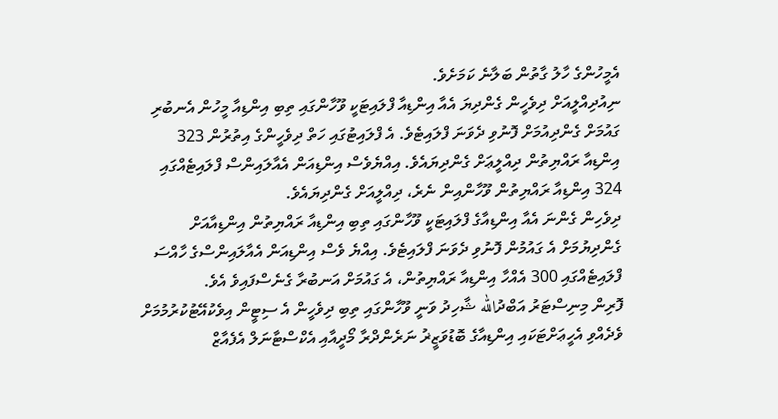އެމީހުންގެ ހާލު ގާތުން ބަލާނެ ކަމަށެވެ.
ނިއުދިއްލީއަށް ދިވެހީން ގެންދިޔަ އެއާ އިންޑިއާ ފްލައިޓަކީ ވޫހާންގައި ތިބި އިންޑިއާ މީހުން އެނބުރި ގައުމަށް ގެންދިއުމަށް ފޮނުވި ދެވަނަ ފްލައިޓެވެ. އެ ފްލައިޓުގައި ހަތް ދިވެހީންގެ އިތުރުން 323 އިންޑިއާ ރައްޔިތުން ދިއްލީޢަށް ގެންދިޔައެވެ. އިއްޔެވެސް އިންޑިއަން އެއާލައިންސް ފްލައިޓެއްގައި 324 އިންޑިއާ ރައްޔިތުން ވޫހާންއިން ނެރެ، ދިއްލީއަށް ގެންދިޔައެވެ.
ދިވެހިން ގެންނަ އެއާ އިންޑިއާގެ ފްލައިޓަކީ ވޫހާންގައި ތިބި އިންޑިއާ ރައްޔިތުން އިންޑިއާއަށް ގެންދިޔުމަށް އެ ގައުމުން ފޮނުވި ދެވަނަ ފްލައިޓެވެ. އިއްޔެ ވެސް އިންޑިއަން އެއާލައިންސްގެ ހާއްސަ ފްލައިޓެއްގައި 300 އެއްހާ އިންޑިއާ ރައްޔިތުން، އެ ގައުމަށް އަނބުރާ ގެނެސްފައިވެ އެވެ.
ފޮރިން މިނިސްޓަރު އަބްދުالله ޝާހިދު ވަނީ ވޫހާންގައި ތިބި ދިވެހީން އެ ސިޓީން އިވެކުއޭޓުކުރުމުމަށް ވެދެއްވި އެހީޢަށްޓަކައި އިންޑިއާގެ ބޮޑުވަޒީޜު ނަރެންދްރާ މޯދީއާއި އެކްސްޓާނަލް އެފެއާޒް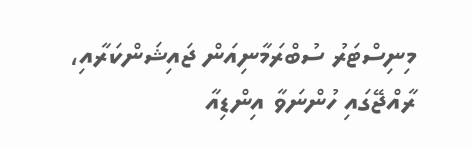މިނިސްޓަރު ސުބްރަމާނިއަން ޖައިޝަންކަރާއި، ރާއްޖޭގައި ހުންނަވާ އިންޑިއާ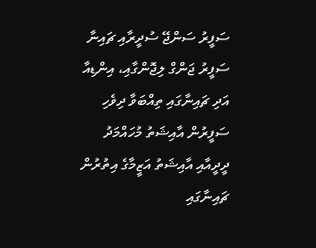ސަފީރު ސަންޖޭ ސުދީރާއި ޗައިނާ ސަފީރު ޖަންގް ލިޖޮންގާއި، އިންޑިއާ އަދި ޗައިނާގައި ތިއްބަވާ ދިވެހި ސަފީރުން އާއިޝަތު މުހައްމަދު ދީދީއާއި އާއިޝަތު އަޒީމާގެ އިތުރުން ޗައިނާގައި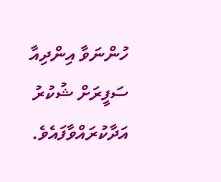ހުންނަވާ އިންދިއާ ސަފީރަށް ޝުކުރު އަދާކުރައްވާފައެވެ.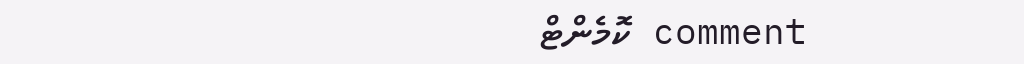comment ކޮމެންޓް